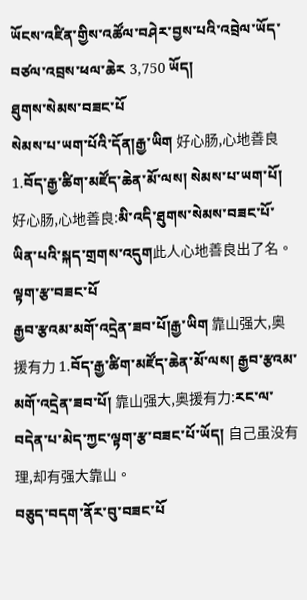ཡོངས་འཛིན་གྱིས་འཚོལ་བཤེར་བྱས་པའི་འབྲེལ་ཡོད་བཙལ་འབྲས་ཕལ་ཆེར 3,750 ཡོད།
ཐུགས་སེམས་བཟང་པོ
སེམས་པ་ཡག་པོའི་དོན།རྒྱ་ཡིག 好心肠,心地善良 1.བོད་རྒྱ་ཚིག་མཛོད་ཆེན་མོ་ལས། སེམས་པ་ཡག་པོ། 好心肠,心地善良:མི་འདི་ཐུགས་སེམས་བཟང་པོ་ཡིན་པའི་སྐད་གྲགས་འདུག此人心地善良出了名。
ལྟག་རྩ་བཟང་པོ
རྒྱབ་རྩའམ་མགོ་འདྲེན་ཟབ་པོ།རྒྱ་ཡིག 靠山强大,奥援有力 1.བོད་རྒྱ་ཚིག་མཛོད་ཆེན་མོ་ལས། རྒྱབ་རྩའམ་མགོ་འདྲེན་ཟབ་པོ། 靠山强大,奥援有力:རང་ལ་བདེན་པ་མེད་ཀྱང་ལྟག་རྩ་བཟང་པོ་ཡོད། 自己虽没有理,却有强大靠山。
བཅུད་བདག་ནོར་བུ་བཟང་པོ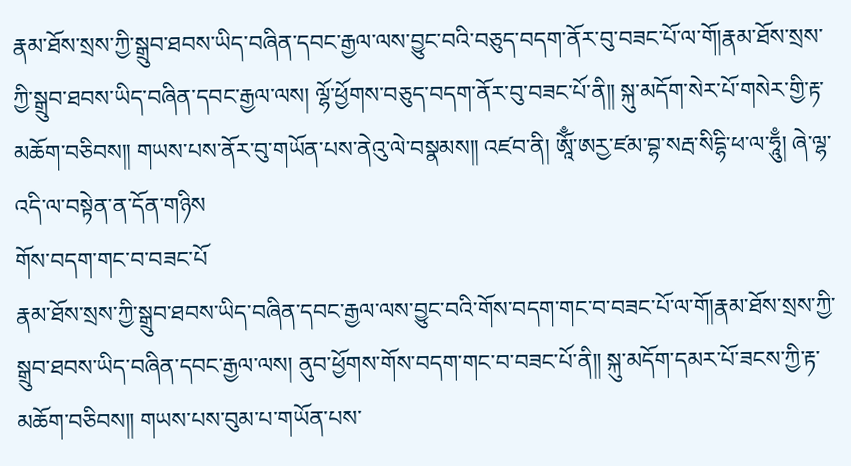རྣམ་ཐོས་སྲས་ཀྱི་སྒྲུབ་ཐབས་ཡིད་བཞིན་དབང་རྒྱལ་ལས་བྱུང་བའི་བཅུད་བདག་ནོར་བུ་བཟང་པོ་ལ་གོ།རྣམ་ཐོས་སྲས་ཀྱི་སྒྲུབ་ཐབས་ཡིད་བཞིན་དབང་རྒྱལ་ལས། ལྷོ་ཕྱོགས་བཅུད་བདག་ནོར་བུ་བཟང་པོ་ནི༎ སྐུ་མདོག་སེར་པོ་གསེར་གྱི་རྟ་མཆོག་བཅིབས༎ གཡས་པས་ནོར་བུ་གཡོན་པས་ནེའུ་ལེ་བསྣམས༎ འཛབ་ནི། ཨཱོྃ་ཨརྱ་ཛམ་བྷ་སརྦ་སིདྷི་ཕ་ལ་ཧཱུྃ། ཞེ་ལྷ་འདི་ལ་བསྟེན་ན་དོན་གཉིས
གོས་བདག་གང་བ་བཟང་པོ
རྣམ་ཐོས་སྲས་ཀྱི་སྒྲུབ་ཐབས་ཡིད་བཞིན་དབང་རྒྱལ་ལས་བྱུང་བའི་གོས་བདག་གང་བ་བཟང་པོ་ལ་གོ།རྣམ་ཐོས་སྲས་ཀྱི་སྒྲུབ་ཐབས་ཡིད་བཞིན་དབང་རྒྱལ་ལས། ནུབ་ཕྱོགས་གོས་བདག་གང་བ་བཟང་པོ་ནི༎ སྐུ་མདོག་དམར་པོ་ཟངས་ཀྱི་རྟ་མཆོག་བཅིབས༎ གཡས་པས་བུམ་པ་གཡོན་པས་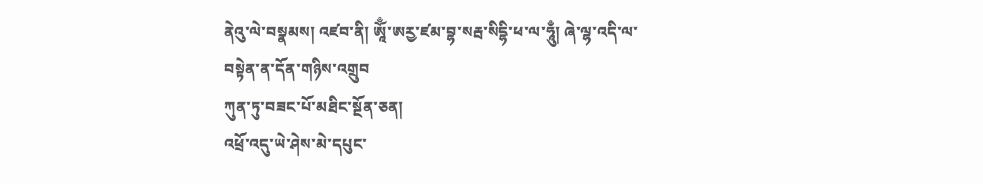ནེའུ་ལེ་བསྣམས། འཛབ་ནི། ཨཱོྃ་ཨརྱ་ཛམ་བྷ་སརྦ་སིདྷི་ཕ་ལ་ཧཱུྃ། ཞེ་ལྷ་འདི་ལ་བསྟེན་ན་དོན་གཉིས་འགྲུབ
ཀུན་ཏུ་བཟང་པོ་མཐིང་སྔོན་ཅན།
འཕྲོ་འདུ་ཡེ་ཤེས་མེ་དཔུང་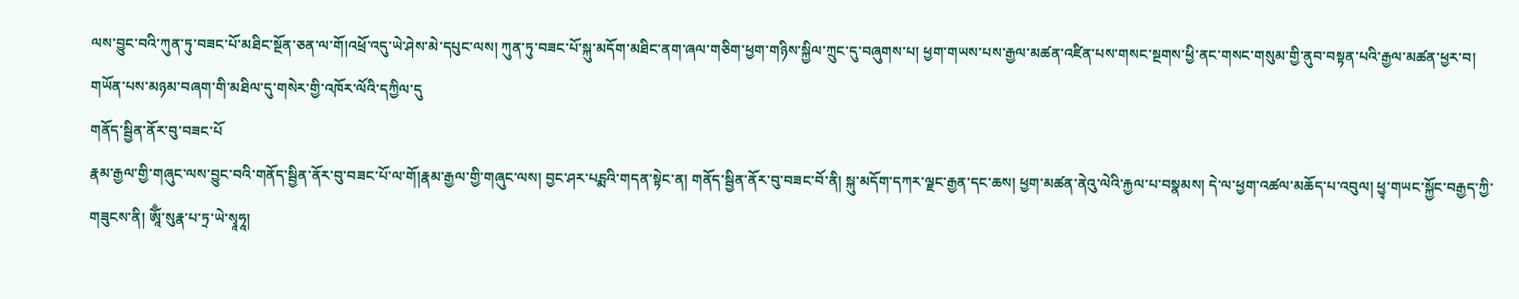ལས་བྱུང་བའི་ཀུན་ཏུ་བཟང་པོ་མཐིང་སྔོན་ཅན་ལ་གོ།འཕྲོ་འདུ་ཡེ་ཤེས་མེ་དཔུང་ལས། ཀུན་ཏུ་བཟང་པོ་སྐུ་མདོག་མཐིང་ནག་ཞལ་གཅིག་ཕྱག་གཉིས་སྐྱིལ་ཀྲུང་དུ་བཞུགས་པ། ཕྱག་གཡས་པས་རྒྱལ་མཚན་འཛིན་པས་གསང་སྔགས་ཕྱི་ནང་གསང་གསུམ་གྱི་ནུབ་བསྟན་པའི་རྒྱལ་མཚན་ཕྱར་བ། གཡོན་པས་མཉམ་བཞག་གི་མཐིལ་དུ་གསེར་གྱི་འཁོར་ལོའི་དཀྱིལ་དུ
གནོད་སྦྱིན་ནོར་བུ་བཟང་པོ
རྣམ་རྒྱལ་གྱི་གཞུང་ལས་བྱུང་བའི་གནོད་སྦྱིན་ནོར་བུ་བཟང་པོ་ལ་གོ།རྣམ་རྒྱལ་གྱི་གཞུང་ལས། བྱང་ཤར་པངྨའི་གདན་སྟེང་ན། གནོད་སྦྱིན་ནོར་བུ་བཟང་བོ་ནི། སྐུ་མདོག་དཀར་ལྗང་རྒྱན་དང་ཆས། ཕྱག་མཚན་ནེའུ་ལེའི་རྐྱལ་པ་བསྣམས། དེ་ལ་ཕྱག་འཚལ་མཆོད་པ་འབུལ། ཕྱྭ་གཡང་སྐྱོང་བརྒྱད་ཀྱི་གཟུངས་ནི། ཨཱོྃ་སུརྣ་པ་ཏྲ་ཡེ་སྭཱཧཱ།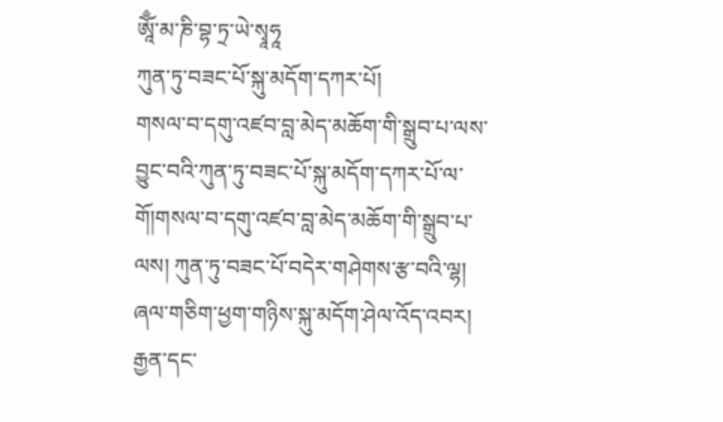ཨཱོྃ་མ་ཎི་བྷ་ཏྲ་ཡེ་སྭཱཧཱ
ཀུན་ཏུ་བཟང་པོ་སྐུ་མདོག་དཀར་པོ།
གསལ་བ་དགུ་འཛབ་བླ་མེད་མཆོག་གི་སྒྲུབ་པ་ལས་བྱུང་བའི་ཀུན་ཏུ་བཟང་པོ་སྐུ་མདོག་དཀར་པོ་ལ་གོ།གསལ་བ་དགུ་འཛབ་བླ་མེད་མཆོག་གི་སྒྲུབ་པ་ལས། ཀུན་ཏུ་བཟང་པོ་བདེར་གཤེགས་རྩ་བའི་ལྷ། ཞལ་གཅིག་ཕྱག་གཉིས་སྐུ་མདོག་ཤེལ་འོད་འབར། རྒྱན་དང་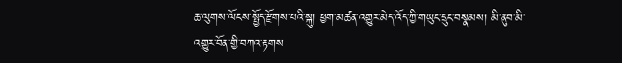ཆ་ལུགས་ལོངས་སྤྱོད་རྫོགས་པའི་སྐུ། ཕྱག་མཚན་འགྱུར་མེད་འོད་ཀྱི་གཡུང་དྲུང་བསྣམས། མི་ནུབ་མི་འགྱུར་བོན་གྱི་བཀའ་རྟགས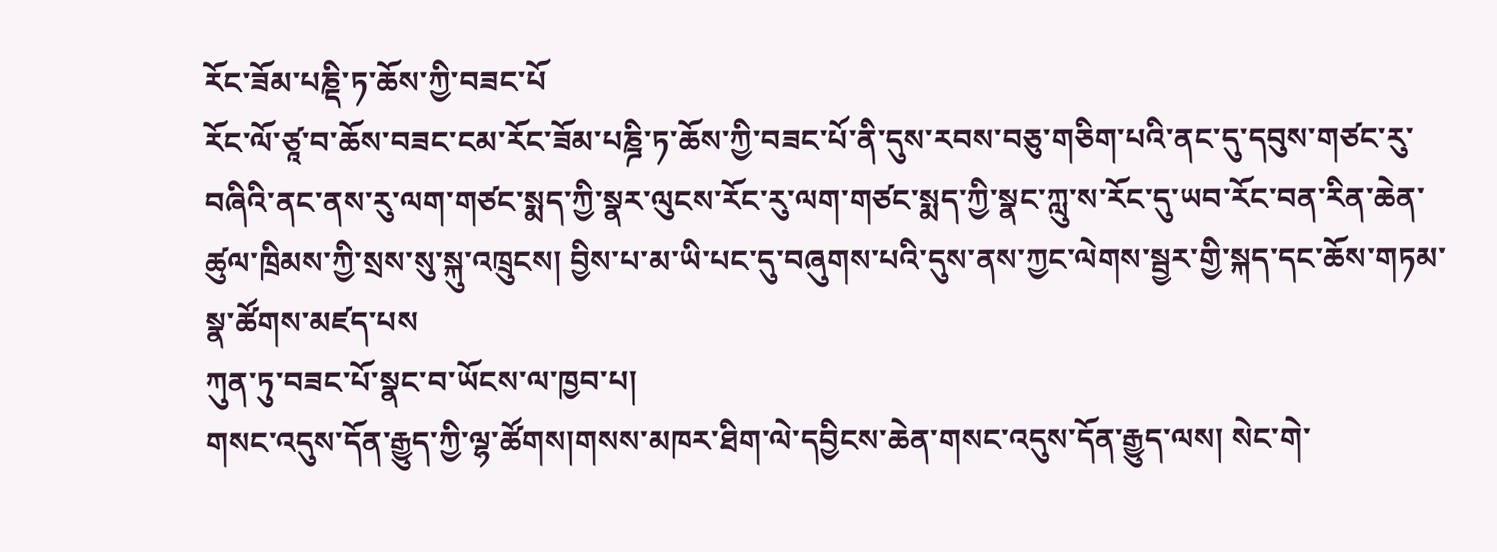རོང་ཟོམ་པཎྡི་ཏ་ཆོས་ཀྱི་བཟང་པོ
རོང་ལོ་ཙཱ་བ་ཆོས་བཟང་ངམ་རོང་ཟོམ་པཎྜི་ཏ་ཆོས་ཀྱི་བཟང་པོ་ནི་དུས་རབས་བཅུ་གཅིག་པའི་ནང་དུ་དབུས་གཙང་རུ་བཞིའི་ནང་ནས་རུ་ལག་གཙང་སྨད་ཀྱི་སྣར་ལུངས་རོང་རུ་ལག་གཙང་སྨད་ཀྱི་སྣང་ཀླུ་ས་རོང་དུ་ཡབ་རོང་བན་རིན་ཆེན་ཚུལ་ཁྲིམས་ཀྱི་སྲས་སུ་སྐུ་འཁྲུངས། བྱིས་པ་མ་ཡི་པང་དུ་བཞུགས་པའི་དུས་ནས་ཀྱང་ལེགས་སྦྱར་གྱི་སྐད་དང་ཆོས་གཏམ་སྣ་ཚོགས་མཛད་པས
ཀུན་ཏུ་བཟང་པོ་སྣང་བ་ཡོངས་ལ་ཁྱབ་པ།
གསང་འདུས་དོན་རྒྱུད་ཀྱི་ལྷ་ཚོགས།གསས་མཁར་ཐིག་ལེ་དབྱིངས་ཆེན་གསང་འདུས་དོན་རྒྱུད་ལས། སེང་གེ་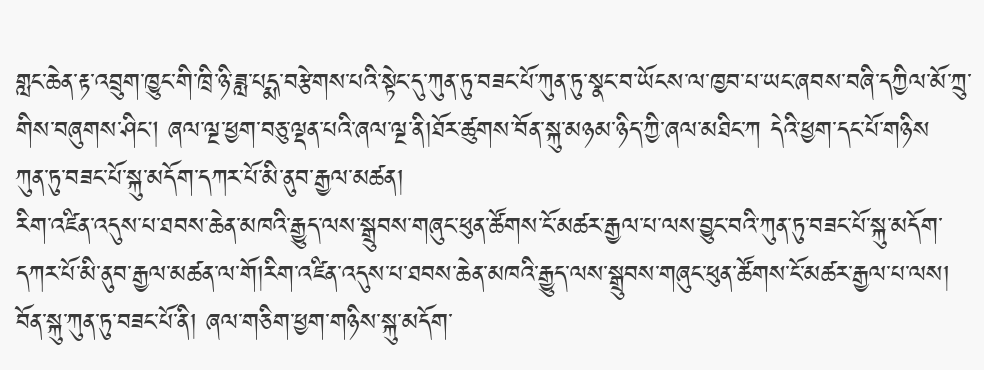གླང་ཆེན་རྟ་འབྲུག་ཁྱུང་གི་ཁྲི་ཉི་ཟླ་པདྨ་བརྩེགས་པའི་སྟེང་དུ་ཀུན་ཏུ་བཟང་པོ་ཀུན་ཏུ་སྣང་བ་ཡོངས་ལ་ཁྱབ་པ་ཡང་ཞབས་བཞི་དཀྱིལ་མོ་ཀྲུ་གིས་བཞུགས་ཤིང། ཞལ་ལྔ་ཕྱག་བཅུ་ལྡན་པའི་ཞལ་ལྔ་ནི།ཐོར་ཚུགས་བོན་སྐུ་མཉམ་ཉིད་ཀྱི་ཞལ་མཐིང་ཀ དེའི་ཕྱག་དང་པོ་གཉིས
ཀུན་ཏུ་བཟང་པོ་སྐུ་མདོག་དཀར་པོ་མི་ནུབ་རྒྱལ་མཚན།
རིག་འཛིན་འདུས་པ་ཐབས་ཆེན་མཁའི་རྒྱུད་ལས་སྒྲུབས་གཞུང་ཕུན་ཚོགས་ངོ་མཚར་རྒྱལ་པ་ལས་བྱུང་བའི་ཀུན་ཏུ་བཟང་པོ་སྐུ་མདོག་དཀར་པོ་མི་ནུབ་རྒྱལ་མཚན་ལ་གོ།རིག་འཛིན་འདུས་པ་ཐབས་ཆེན་མཁའི་རྒྱུད་ལས་སྒྲུབས་གཞུང་ཕུན་ཚོགས་ངོ་མཚར་རྒྱལ་པ་ལས། བོན་སྐུ་ཀུན་ཏུ་བཟང་པོ་ནི། ཞལ་གཅིག་ཕྱག་གཉིས་སྐུ་མདོག་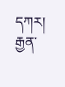དཀར། རྒྱན་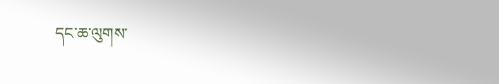དང་ཆ་ལུགས་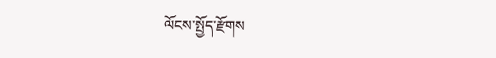ལོངས་སྤྱོད་རྫོགས